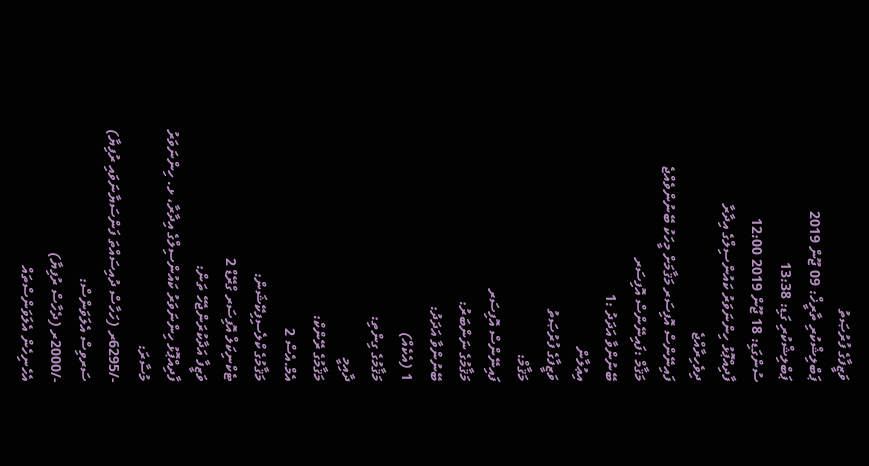ވަޒީފާގެ ފުރުޞަތު
ޕަބްލިޝްކުރި ތާރީޚް: 09 ޖޫން 2019
ޕަބްލިޝްކުރި ގަޑި: 13:38
ސުންގަޑި: 18 ޖޫން 2019 12:00
ފާދިއްޕޮޅު ހިންނަވަރު ކައުންސިލްގެ އިދާރާ
ދިވެހިރާއްޖެ
ފައިނޭންސް އޮފިސަރ މަޤާމަށް މީހަކު ބޭނުންވެއްޖެ
މަޤާމް :ފައިނޭންސް އޮފިސަރ
ބޭނުންވާ އަދަދު :1
އިޢުލާން
ވަޒީފާގެ ފުރުޞަތު
މަޤާމް:
ފައިނޭންސް އޮފިސަރ
މަޤާމުގެ ނަންބަރު:
ބޭނުންވާ އަދަދު:
1 (އެކެއް)
މަޤާމުގެ ގިންތި:
ދާއިމީ
މަޤާމުގެ ރޭންކް:
އެމް.އެސް 2
މަޤާމުގެ ކްލެސިފިކޭޝަން:
ޓެކްނިކަލް އޮފިސަރ ގްރޭޑް 2
ވަޒީފާ އަދާކުރަންޖެހޭ ތަން:
ފާދިއްޕޮޅު ހިންނަވަރު ކައުންސިލްގެ އިދާރާ، ޅ. ހިންނަވަރު
މުސާރަ:
-/6295ރ (ހަހާސް ދުއިސައްތަ ފަންސަޔާނަވައި ރުފިޔާ)
ސަރވިސް އެލަވަންސް:
-/2000ރ (ދެހާސް ރުފިޔާ)
އެހެނިހެން އެލަވަންސްތައް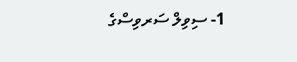1- ސިވިލް ސަރވިސްގެ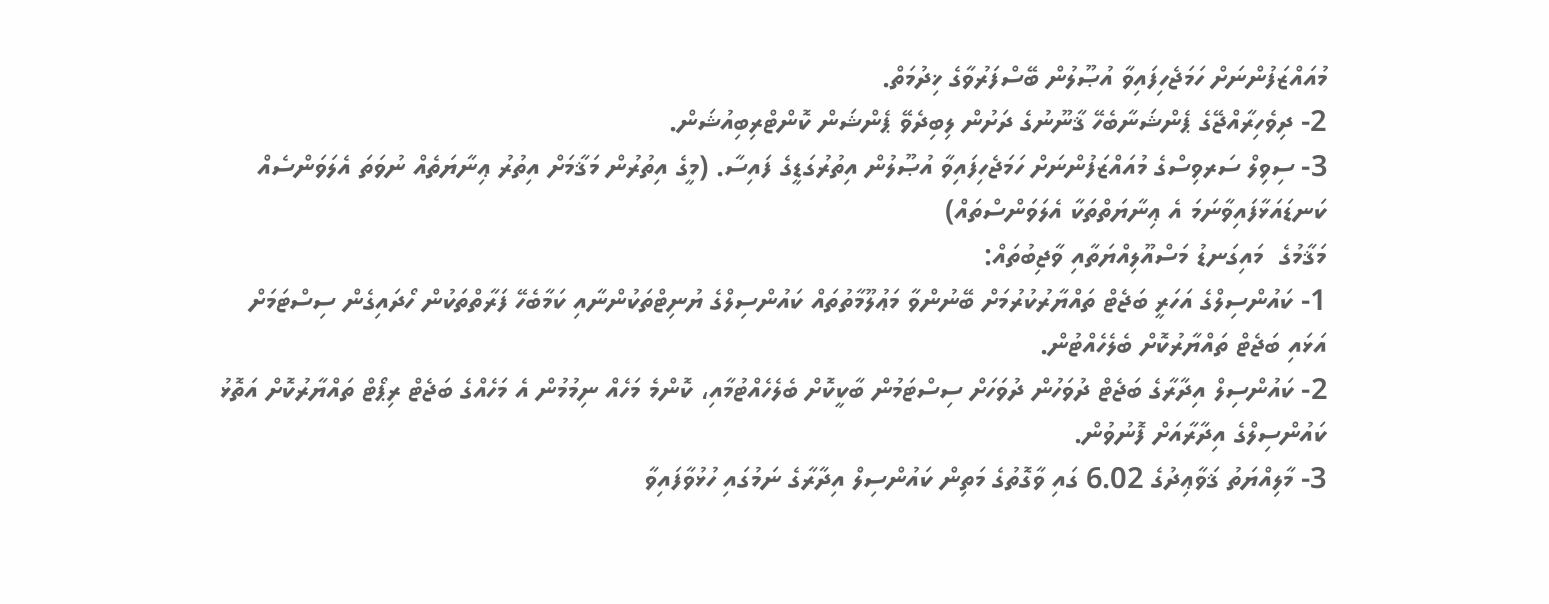މުއައްޒަފުންނަށް ހަމަޖެހިފައިވާ އުޞޫލުން ބޭސްފަރުވާގެ ޚިދުމަތް.
2- ދިވެހިރާއްޖޭގެ ޕެންޝަނާބެހޭ ޤާނޫނުގެ ދަށުން ލިބިދެވޭ ޕެންޝަން ކޮންޓްރިބިއުޝަން.
3- ސިވިލް ސަރވިސްގެ މުއައްޒަފުންނަށް ހަމަޖެހިފައިވާ އުޞޫލުން އިތުރުގަޑީގެ ފައިސާ. (މީގެ އިތުރުން މަޤާމަށް އިތުރު ޢިނާޔަތެއް ނުވަތަ އެލަވަންސެއް ކަނޑައަޅާފައިވާނަމަ އެ ޢިނާޔަތްތަކާ އެލަވަންސްތައް)
މަޤާމުގެ  މައިގަނޑު މަސްއޫލިއްޔަތާއި ވާޖިބުތައް:
1- ކައުންސިލްގެ އަހަރީ ބަޖެޓް ތައްޔާރުކުރުމަށް ބޭނުންވާ މަޢުލޫމާތުތައް ކައުންސިލްގެ ޔުނިޓްތަކުންނާއި ކަމާބެހޭ ފަރާތްތަކުން ހޯދައިގެން ސިސްޓަމަށް އަޅައި ބަޖެޓް ތައްޔާރުކޮށް ބެލެހެއްޓުން.
2- ކައުންސިލް އިދާރާގެ ބަޖެޓް ދުވަހުން ދުވަހަށް ސިސްޓަމުން ބާކީކޮށް ބެލެހެއްޓުމާއި، ކޮންމެ މަހެއް ނިމުމުން އެ މަހެއްގެ ބަޖެޓް ރިޕޯޓް ތައްޔާރުކޮށް އަތޮޅު ކައުންސިލްގެ އިދާރާއަށް ފޮނުވުން.
3- މާލިއްޔަތު ޤަވާޢިދުގެ 6.02 ގައި ވާގޮތުގެ މަތިން ކައުންސިލް އިދާރާގެ ނަމުގައި ހުޅުވާފައިވާ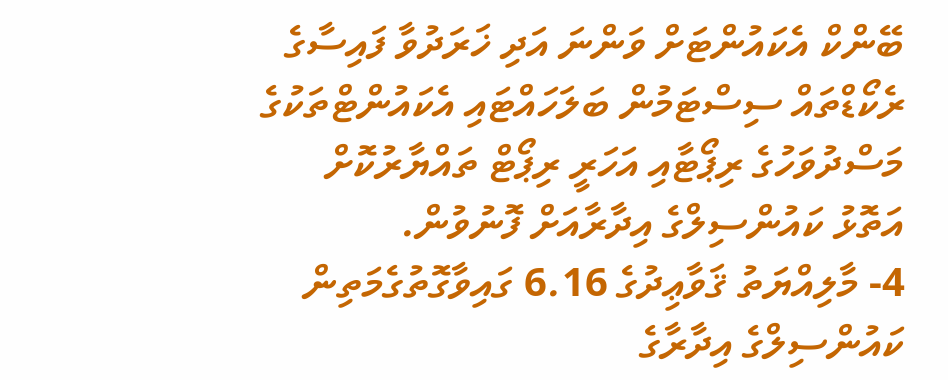ބޭންކް އެކައުންޓަށް ވަންނަ އަދި ޚަރަދުވާ ފައިސާގެ ރެކޯޑްތައް ސިސްޓަމުން ބަލަހައްޓައި އެކައުންޓްތަކުގެ މަސްދުވަހުގެ ރިޕޯޓާއި އަހަރީ ރިޕޯޓް ތައްޔާރުކޮށް އަތޮޅު ކައުންސިލްގެ އިދާރާއަށް ފޮނުވުން.
4- މާލިއްޔަތު ޤަވާޢިދުގެ 6.16 ގައިވާގޮތުގެމަތިން ކައުންސިލްގެ އިދާރާގެ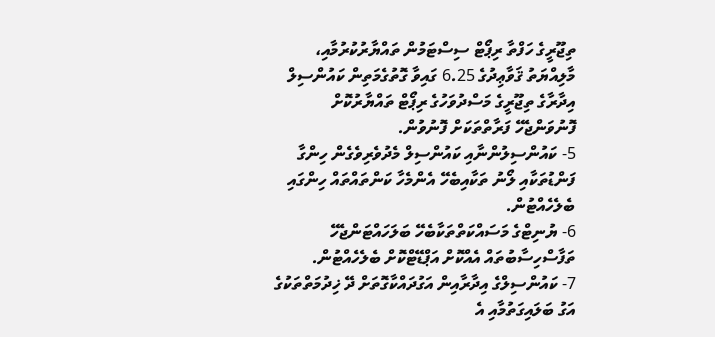ތިޖޫރީގެ ހަފްތާ ރިޕޯޓް ސިސްޓަމުން ތައްޔާރުކުރުމާއި، މާލިއްޔަތު ޤަވާޢިދުގެ 6.25 ގައިވާ ގޮތުގެމަތިން ކައުންސިލް އިދާރާގެ ތިޖޫރީގެ މަސްދުވަހުގެ ރިޕޯޓް ތައްޔާރުކޮށް ފޮނުވަންޖެހޭ ފަރާތްތަކަށް ފޮނުވުން.
5- ކައުންސިލުންނާއި ކައުންސިލް މެދުވެރިވެގެން ހިންގާ ފަންޑުތަކާއި ލޯނު ތަކާއިބެހޭ އެންމެހާ ކަންތައްތައް ހިންގައި ބެލެހެއްޓުން.
6- ޔުނިޓްގެ މަސައްކަތްތަކާބެހޭ ބަލަހައްޓަންޖެހޭ ތަފާސްހިސާބުތައް އެއްކޮށް އަޕްޑޭޓްކޮށް ބެލެހެއްޓުން.
7- ކައުންސިލްގެ އިދާރާއިން އަގުދައްކާގޮތަށް ދޭ ޚިދުމަތްތަކުގެ އަގު ބަލައިގަތުމާއި އެ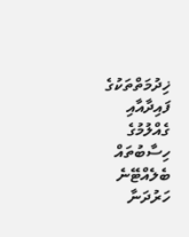ޚިދުމަތްތަކުގެ ފައިދާއާއި ގެއްލުމުގެ ހިސާބުތައް ބެލެއްޓޭނެ ހަރުދަނާ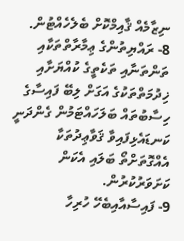ނިޒާމެއް ޤާއިމްކޮށް ބެލެހެއްޓުން.
8- ރައްޔިތުންގެ ޢިމާރާތްތަކާއި ތަންތަނާއި ތަކެތީގެ ކުއްޔަށާއި ޚިދުމަތްތަކުގެ އަގަށް ލިބޭ ފައިސާގެ ހިސާބުތައް ބަލަހައްޓަމުން ގެންދަނީ ކަނޑައެޅިފައިވާ ޤަވާޢިދުތަކާ އެއްގޮތަށްތޯ ބަލައި އެކަން ކަށަވަރުކުރުން.
9- ފައިސާއާއިބެހޭ ހުރިހާ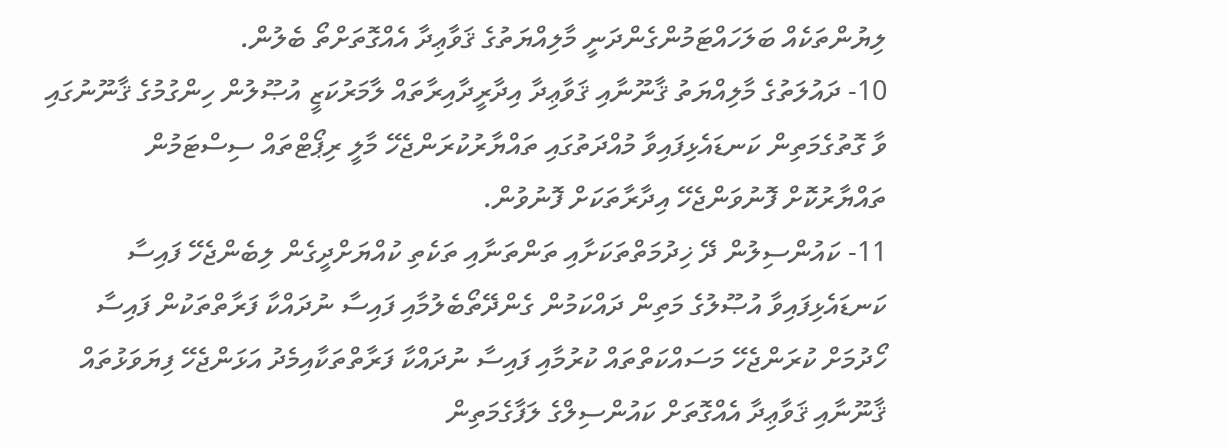ލިޔުންތަކެއް ބަލަހައްޓަމުންގެންދަނީ މާލިއްޔަތުގެ ޤަވާޢިދާ އެއްގޮތަށްތޯ ބެލުން.
10- ދައުލަތުގެ މާލިއްޔަތު ޤާނޫނާއި ޤަވާޢިދާ އިދާރީދާއިރާތައް ލާމަރުކަޒީ އުޞޫލުން ހިންގުމުގެ ޤާނޫނުގައި ވާ ގޮތުގެމަތިން ކަނޑައެޅިފައިވާ މުއްދަތުގައި ތައްޔާރުކުރަންޖެހޭ މާލީ ރިޕޯޓްތައް ސިސްޓަމުން ތައްޔާރުކޮށް ފޮނުވަންޖެހޭ އިދާރާތަކަށް ފޮނުވުން.
11- ކައުންސިލުން ދޭ ޚިދުމަތްތަކަށާއި ތަންތަނާއި ތަކެތި ކުއްޔަށްދީގެން ލިބެންޖެހޭ ފައިސާ ކަނޑައެޅިފައިވާ އުޞޫލުގެ މަތިން ދައްކަމުން ގެންދޭތޯބެލުމާއި ފައިސާ ނުދައްކާ ފަރާތްތަކުން ފައިސާ ހޯދުމަށް ކުރަންޖެހޭ މަސައްކަތްތައް ކުރުމާއި ފައިސާ ނުދައްކާ ފަރާތްތަކާއިމެދު އަޅަންޖެހޭ ފިޔަވަޅުތައް ޤާނޫނާއި ޤަވާޢިދާ އެއްގޮތަށް ކައުންސިލްގެ ލަފާގެމަތިން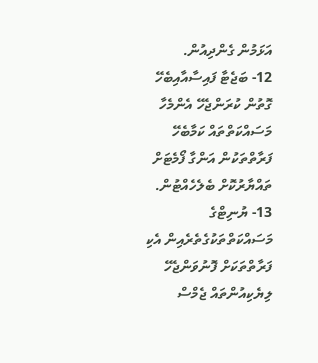އަޅަމުން ގެންދިއުން.
12- ބަޖެޓާ ފައިސާއާއިބެހޭ ގޮތުން ކުރަންޖެހޭ އެންމެހާ މަސައްކަތްތައް ކަމާބެހޭ ފަރާތްތަކުން އަންގާ ފޯމެޓަށް ތައްޔާރުކޮށް ބެލެހެއްޓުން.
13- ޔުނިޓްގެ މަސައްކަތްތަކުގެތެރެއިން އެކި ފަރާތްތަކަށް ފޮނުވަންޖެހޭ ލިޔެކިއުންތައް ޖެމްސް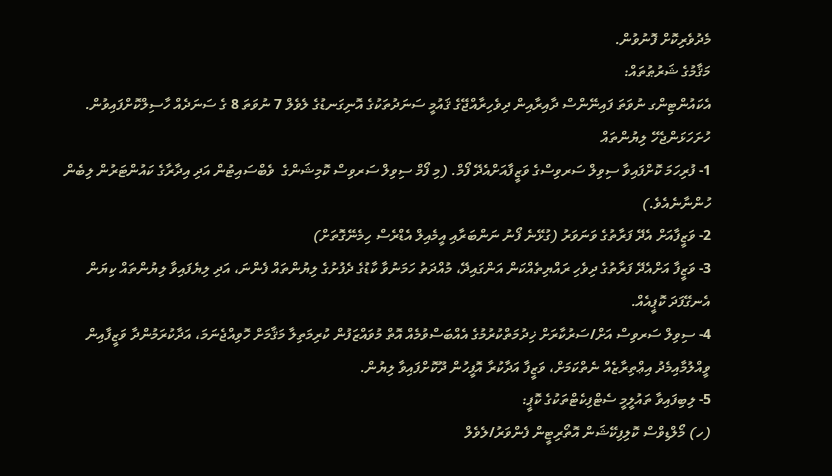މެދުވެރިކޮށް ފޮނުވުން.
މަޤާމުގެ ޝަރުޠުތައް:
އެކައުންޓިންގ ނުވަތަ ފައިނޭންސް ދާއިރާއިން ދިވެހިރާއްޖޭގެ ޤައުމީ ސަނަދުތަކުގެ އޮނިގަނޑުގެ ލެވެލް 7 ނުވަތަ 8 ގެ ސަނަދެއް ހާސިލްކޮށްފައިވުން.
ހުށަހަޅަންޖެހޭ ލިޔުންތައް
1- ފުރިހަމަ ކޮށްފައިވާ ސިވިލް ސަރވިސްގެ ވަޒީފާއަށްއެދޭ ފޯމް. (މި ފޯމް ސިވިލް ސަރވިސް ކޮމިޝަންގެ  ވެބްސައިޓުން އަދި އިދާރާގެ ކައުންޓަރުން ލިބެން ހުންނާނެއެވެ.)
2- ވަޒީފާއަށް އެދޭ ފަރާތުގެ ވަނަވަރު (ގުޅޭނެ ފޯނު ނަންބަރާއި އީމެއިލް އެޑްރެސް ހިމެނޭގޮތަށް)
3- ވަޒީފާ އަށްއެދޭ ފަރާތުގެ ދިވެހި ރައްޔިތެއްކަން އަންގައިދޭ، މުއްދަތު ހަމަނުވާ ކާޑުގެ ދެފުށުގެ ލިޔުންތައް ފެންނަ، އަދި ލިޔެފައިވާ ލިޔުންތައް ކިޔަން އެނގޭފަދަ ކޮޕީއެއް.
4- ސިވިލް ސަރވިސް އަށް/ސަރުކާރަށް ޚިދުމަތްކުރުމުގެ އެއްބަސްވުމެއް އޮތް މުވައްޒަފުން ކުރިމަތިލާ މަޤާމަށް ހޮވިއްޖެނަމަ، އަދާކުރަމުންދާ ވަޒީފާއިން ވީއްލުމާއިމެދު އިޢްތިރާޒެއް ނެތްކަމަށް، ވަޒީފާ އަދާކުރާ އޮފީހުން ދޫކޮށްފައިވާ ލިޔުން.
5- ލިބިފައިވާ ތައުލީމީ ސެޓްފިކެޓްތަކުގެ ކޮޕީ:
(ހ) މޯލްޑިވްސް ކޮލިފިކޭޝަން އޮތޯރިޓީން ފެންވަރު/ލެވެލް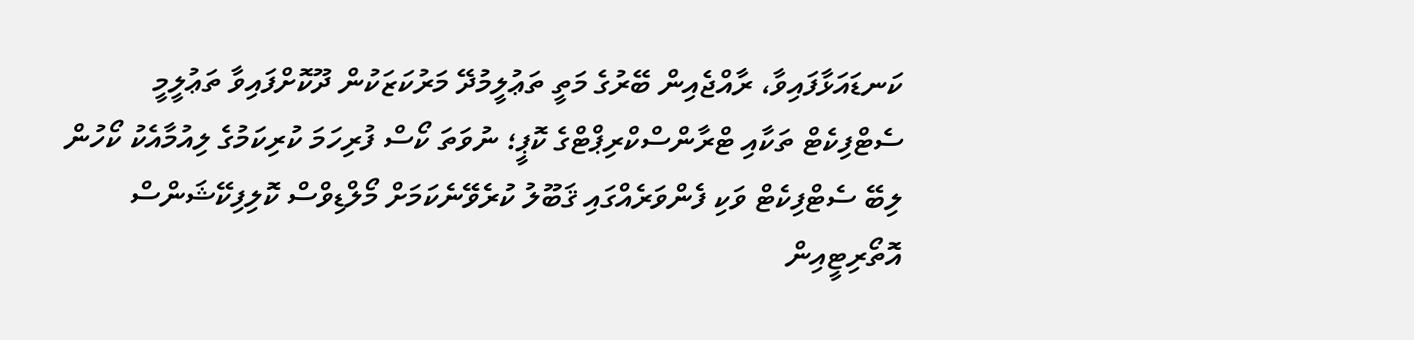ކަނޑައަޅާފައިވާ، ރާއްޖެއިން ބޭރުގެ މަތީ ތަޢުލީމުދޭ މަރުކަޒަކުން ދޫކޮށްފައިވާ ތަޢުލީމީ ސެޓްފިކެޓް ތަކާއި ޓްރާންސްކްރިޕްޓްގެ ކޮޕީ؛ ނުވަތަ ކޯސް ފުރިހަމަ ކުރިކަމުގެ ލިއުމާއެކު ކޯހުން ލިބޭ ސެޓްފިކެޓް ވަކި ފެންވަރެއްގައި ޤަބޫލު ކުރެވޭނެކަމަށް މޯލްޑިވްސް ކޮލިފިކޭޝަންސް އޮތޯރިޓީއިން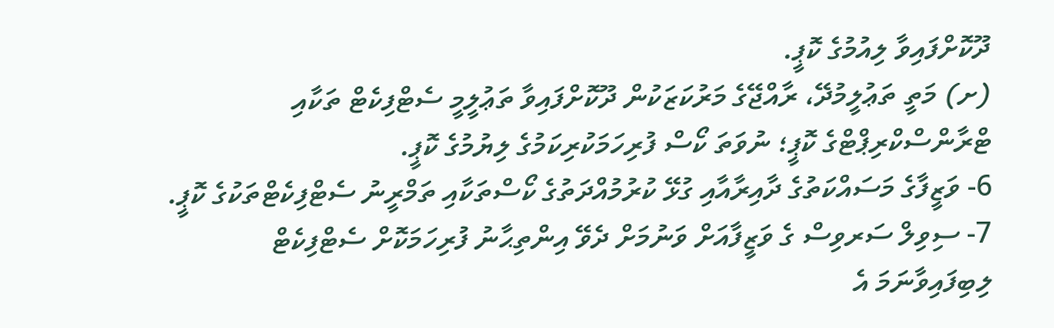ދޫކޮށްފައިވާ ލިއުމުގެ ކޮޕީ.
(ށ) މަތީ ތަޢުލީމުދޭ، ރާއްޖޭގެ މަރުކަޒަކުން ދޫކޮށްފައިވާ ތަޢުލީމީ ސެޓްފިކެޓް ތަކާއި ޓްރާންސްކްރިޕްޓްގެ ކޮޕީ؛ ނުވަތަ ކޯސް ފުރިހަމަކުރިކަމުގެ ލިޔުމުގެ ކޮޕީ.
6- ވަޒީފާގެ މަސައްކަތުގެ ދާއިރާއާއި ގުޅޭ ކުރުމުއްދަތުގެ ކޯސްތަކާއި ތަމްރީނު ސެޓްފިކެޓްތަކުގެ ކޮޕީ.
7- ސިވިލް ސަރވިސް ގެ ވަޒީފާއަށް ވަނުމަށް ދެވޭ އިންތިޙާނު ފުރިހަމަކޮށް ސެޓްފިކެޓް ލިބިފައިވާނަމަ އެ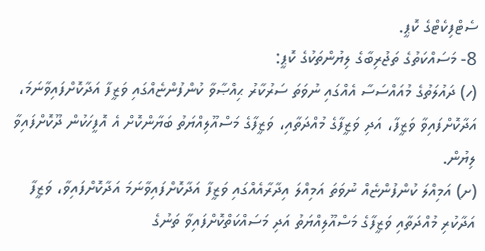ސެޓްފިކެޓްގެ ކޮޕީ.
8- މަސައްކަތުގެ ތަޖުރިބާގެ ލިޔުންތަކުގެ ކޮޕީ:
(ހ) ދައުލަތުގެ މުއައްސަސާ އެއްގައި ނުވަތަ ސަރުކާރު ޙިއްޞާވާ ކުންފުންޏެއްގައި ވަޒީފާ އަދާކޮށްފައިވާނަމަ، އަދާކޮށްފައިވާ ވަޒީފާ، އަދި ވަޒީފާގެ މުއްދަތާއި، ވަޒީފާގެ މަސްއޫލިއްޔަތު ބަޔާންކޮށް އެ އޮފީހަކުން ދޫކޮށްފައިވާ ލިޔުން.
(ށ) އަމިއްލަ ކުންފުންޏެއް ނުވަތަ އަމިއްލަ އިދާރާއެއްގައި ވަޒީފާ އަދާކޮށްފައިވާނަމަ އަދާކޮށްފައިވާ، ވަޒީފާ އަދާކުރި މުއްދަތާއި ވަޒީފާގެ މަސްއޫލިއްޔަތު އަދި މަސައްކަތްކޮށްފައިވާ ތަނުގެ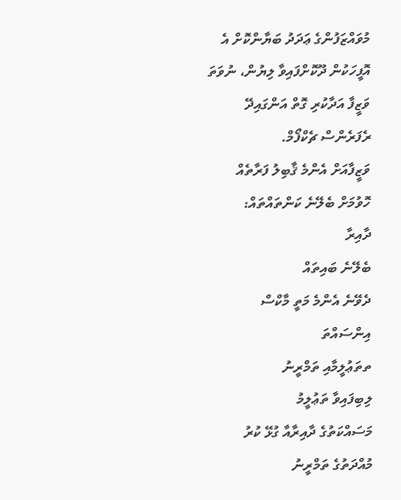މުވައްޒަފުންގެ ޢަދަދު ބަޔާންކޮށް އެ އޮފީހަކުން ދޫކޮށްފައިވާ ލިޔުން، ނުވަތަ ވަޒީފާ އަދާކުރި ގޮތް އަންގައިދޭ ރެފަރެންސް ޗެކްފޯމް.
ވަޒީފާއަށް އެންމެ ޤާބިލު ފަރާތެއް ހޮވުމަށް ބެލޭނެ ކަންތައްތައް:
ދާއިރާ
ބެލޭނެ ބައިތައް
ދެވޭނެ އެންމެ މަތީ މާކްސް
އިންސައްތަ
ތތަޢުލީމާއި ތަމްރީނު
ލިބިފައިވާ ތަޢުލީމު
މަސައްކަތުގެ ދާއިރާއާ ގުޅޭ ކުރު މުއްދަތުގެ ތަމްރީނު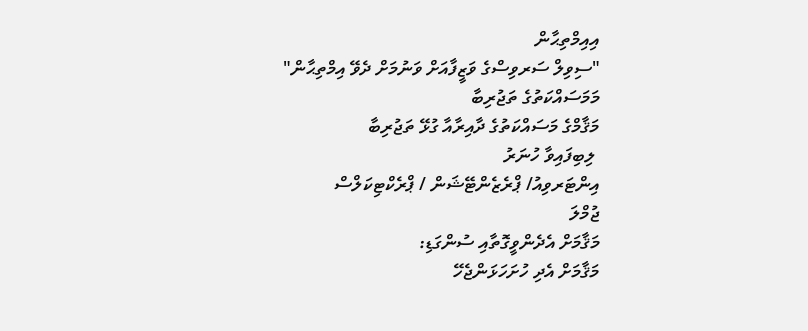އިއިމްތިޙާން
"ސިވިލް ސަރވިސްގެ ވަޒީފާއަށް ވަނުމަށް ދެވޭ އިމްތިޙާން"
މަމަސައްކަތުގެ ތަޖުރިބާ
މަޤާމްގެ މަސައްކަތުގެ ދާއިރާއާ ގުޅޭ ތަޖުރިބާ
 ލިބިފައިވާ ހުނަރު
އިންޓަރވިއު/ ޕްރެޒެންޓޭޝަން / ޕްރެކްޓިކަލްސް
ޖުމްލަ
މަޤާމަށް އެދެންވީގޮތާއި ސުންގަޑި:
މަޤާމަށް އެދި ހުށަހަޅަންޖެހޭ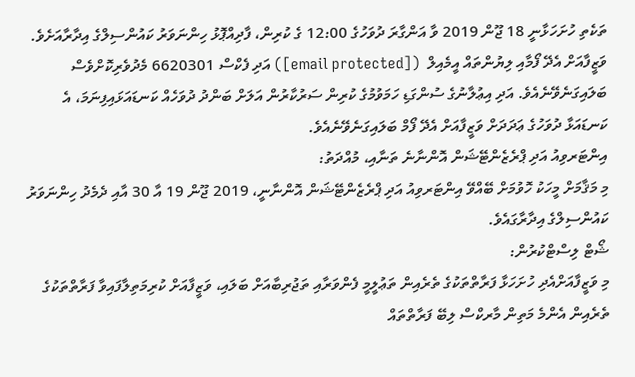ތަކެތި ހުށަހަޅާނީ 18 ޖޫން 2019 ވާ އަންގާރަ ދުވަހުގެ 12:00 ގެ ކުރިން، ފާދިއްޕޮޅު ހިންނަވަރު ކައުންސިލްގެ އިދާރާއަށެވެ. ވަޒީފާއަށް އެދޭ ފޯމާއި ލިޔުންތައް އީމެއިލް  ([email protected]) އަދި ފެކްސް 6620301 މެދުވެރިކޮށްވެސް ބަލައިގަނެވޭނެއެވެ. އަދި އިޢުލާނުގެ ސުންގަޑި ހަމަވުމުގެ ކުރިން ސަރުކާރުން އަލަށް ބަންދު ދުވަހެއް ކަނޑައަޅައިފިނަމަ، އެ ކަނޑައަޅާ ދުވަހުގެ ޢަދަދަށް ވަޒީފާއަށް އެދޭ ފޯމް ބަލައިގަނެވޭނެއެވެ.
އިންޓަރވިއު އަދި ޕްރެޒެންޓޭޝަން އޮންނާނެ ތަނާއި، މުއްދަތު:
މި މަޤާމަށް މީހަކު ހޮވުމަށް ބޭއްވޭ އިންޓަރވިއު އަދި ޕްރެޒެންޓޭޝަން އޮންނާނީ، 2019 ޖޫން 19 އާ 30 އާއި ދެމެދު ހިންނަވަރު ކައުންސިލްގެ އިދާރާގައެވެ.
ޝޯޓް ލިސްޓްކުރުން:
މި ވަޒީފާއަށްއެދި ހުށަހަޅާ ފަރާތްތަކުގެ ތެރެއިން ތަޢުލީމީ ފެންވަރާއި ތަޖުރިބާއަށް ބަލައި، ވަޒީފާއަށް ކުރިމަތިލާފައިވާ ފަރާތްތަކުގެ ތެރެއިން އެންމެ މަތިން މާރކްސް ލިބޭ ފަރާތްތައް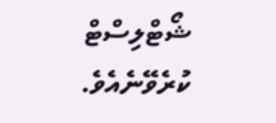ޝޯޓްލިސްޓް ކުރެވޭނެއެވެ.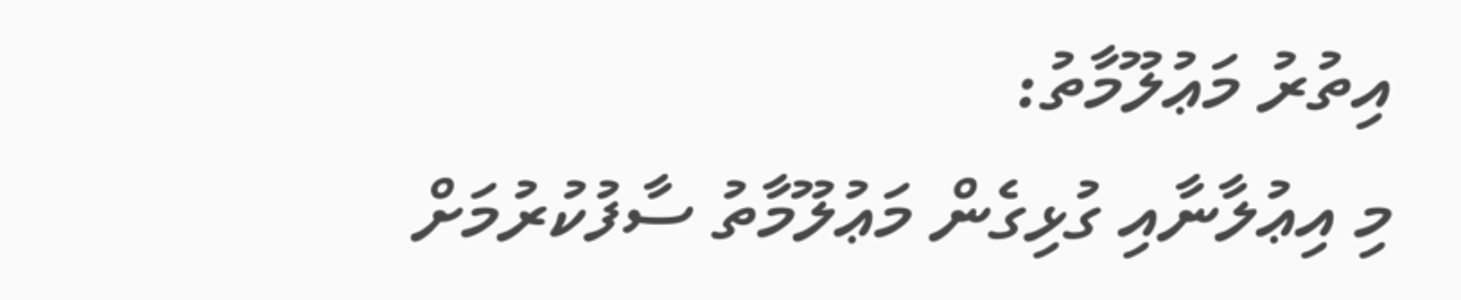އިތުރު މަޢުލޫމާތު:
މި އިޢުލާނާއި ގުޅިގެން މަޢުލޫމާތު ސާފުކުރުމަށް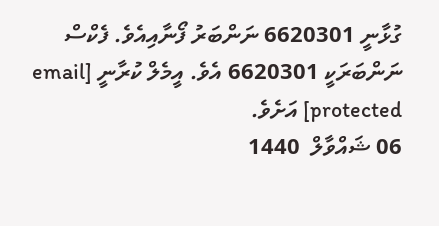ގުޅާނީ 6620301 ނަންބަރު ފޯނާއިއެވެ. ފެކްސް ނަންބަރަކީ 6620301 އެވެ. އީމެލް ކުރާނީ [email protected] އަށެވެ.
06 ޝައްވާލް  1440